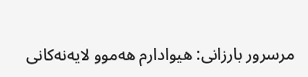مرسرور بارزانی: هیوادارم هه‌موو لایه‌نه‌كانی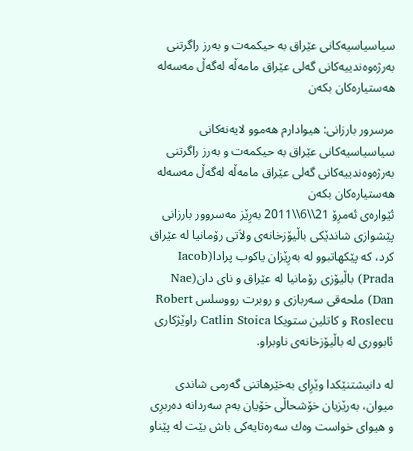سیاسیاسیەكانی عێراق به‌ حیكمه‌ت و به‌رز راگرتنی به‌رژه‌وه‌ندییه‌كانی گه‌لی عێراق مامه‌ڵه‌ له‌گه‌ڵ مه‌سه‌له‌ هه‌ستیاره‌كان بكه‌ن

مرسرور بارزانی: هیوادارم هه‌موو لایه‌نه‌كانی سیاسیاسیەكانی عێراق به‌ حیكمه‌ت و به‌رز راگرتنی به‌رژه‌وه‌ندییه‌كانی گه‌لی عێراق مامه‌ڵه‌ له‌گه‌ڵ مه‌سه‌له‌ هه‌ستیاره‌كان بكه‌ن
ئێواره‌ی ئه‌مرِۆ 21\\6\\2011 به‌رِێز مه‌سروور بارزانی پێشوازی شاندێكی باڵیۆزخانه‌ی ولاَتی رۆمانیا له‌ عێراق كرد، كه‌ پێكهاتبوو له‌ به‌رِێزان یاكوب پرادا(Iacob Prada) باڵیۆزی رۆمانیا له‌ عێراق و نای دان(Nae Dan) ملحه‌قی سه‌ربازی و روبرت رووسلس Robert Roslecu و كاتلین ستویكا Catlin Stoica راوێژكاری ئابووری له‌ باڵیۆزخانه‌ی ناوبراو.

له‌ دانیشتنێكدا وێرِای به‌خێرهاتنی گه‌رمی شاندی میوان، به‌رێزیان خۆشحاڵی خۆیان به‌م سه‌ردانه‌ ده‌ربرِی و هیوای خواست وه‌ك سه‌ره‌تایه‌كی باش بێت له‌ پێناو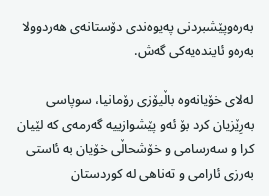به‌ره‌وپێشبردنی په‌یوه‌ندی دۆستانه‌ی هه‌ردوولا به‌ره‌و ئاینده‌یه‌كی گه‌ش.

له‌لای خۆیانه‌وه‌ باڵیۆزی رۆمانیا، سوپاسی به‌رِێزیان كرد بۆ ئه‌و پێشوازییه‌ گه‌رمه‌ی كه‌ لێیان كرا و سه‌رسامی و خۆشحاڵی خۆیان به‌ ئاستی به‌رزی ئارامی و ته‌ناهی له‌ كوردستان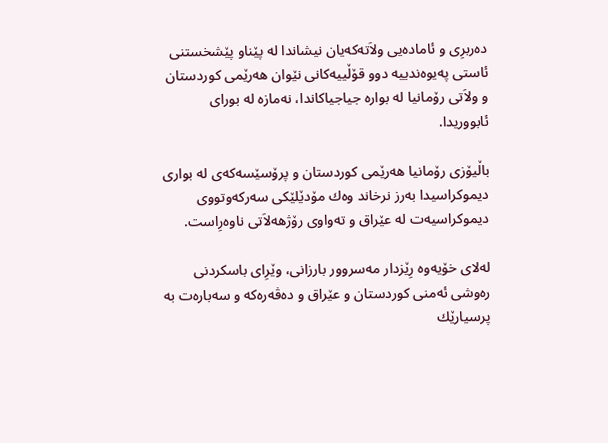ده‌ربرِی و ئاماده‌یی ولاَته‌كه‌یان نیشاندا له‌ پێناو پێشخستنی ئاستی په‌یوه‌ندییه‌ دوو قۆڵییه‌كانی نێوان هه‌رێمی كوردستان و ولاَتی رۆمانیا له‌ بواره‌ جیاجیاكاندا، نه‌مازه‌ له‌ بورای ئابووریدا.

باڵیۆزی رۆمانیا هه‌رێمی كوردستان و پرۆسێسه‌كه‌ی له‌ بواری دیموكراسیدا به‌رز نرخاند وه‌ك مۆدێلێكی سه‌ركه‌وتووی دیموكراسیه‌ت له‌ عێراق و ته‌واوی رۆژهه‌لاَتی ناوه‌رِاست.

له‌لای خۆیه‌وه‌ رِێزدار مه‌سروور بارزانی، وێرِای باسكردنی ره‌وشی ئه‌منی كوردستان و عێراق و ده‌ڤه‌ره‌كه‌ و سه‌باره‌ت به‌ پرسیارێك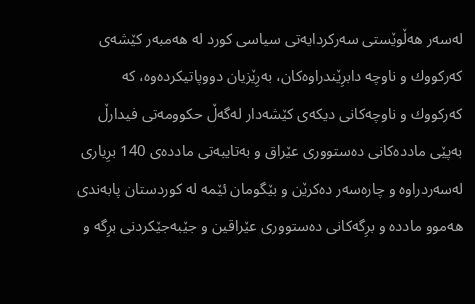له‌سه‌ر هه‌ڵوێستی سه‌ركردایه‌تی سیاسی كورد له‌ هه‌مبه‌ر كێشه‌ی كه‌ركووك و ناوچه‌ دابرِێندراوه‌كان، به‌رِێزیان دووپاتیكرده‌وه‌، كه‌ كه‌ركووك و ناوچه‌كانی دیكه‌ی كێشه‌دار له‌گه‌ڵ حكوومه‌تی فیدارڵ به‌پێی مادده‌كانی ده‌ستووری عێراق و به‌تایبه‌تی مادده‌ی 140 برِیاری له‌سه‌ردراوه‌ و چاره‌سه‌ر ده‌كرێن و بێگومان ئێمه‌ له‌ كوردستان پابه‌ندی هه‌موو مادده‌ و برِگه‌كانی ده‌ستووری عێراقین و جێبه‌جێكردنی برِگه‌ و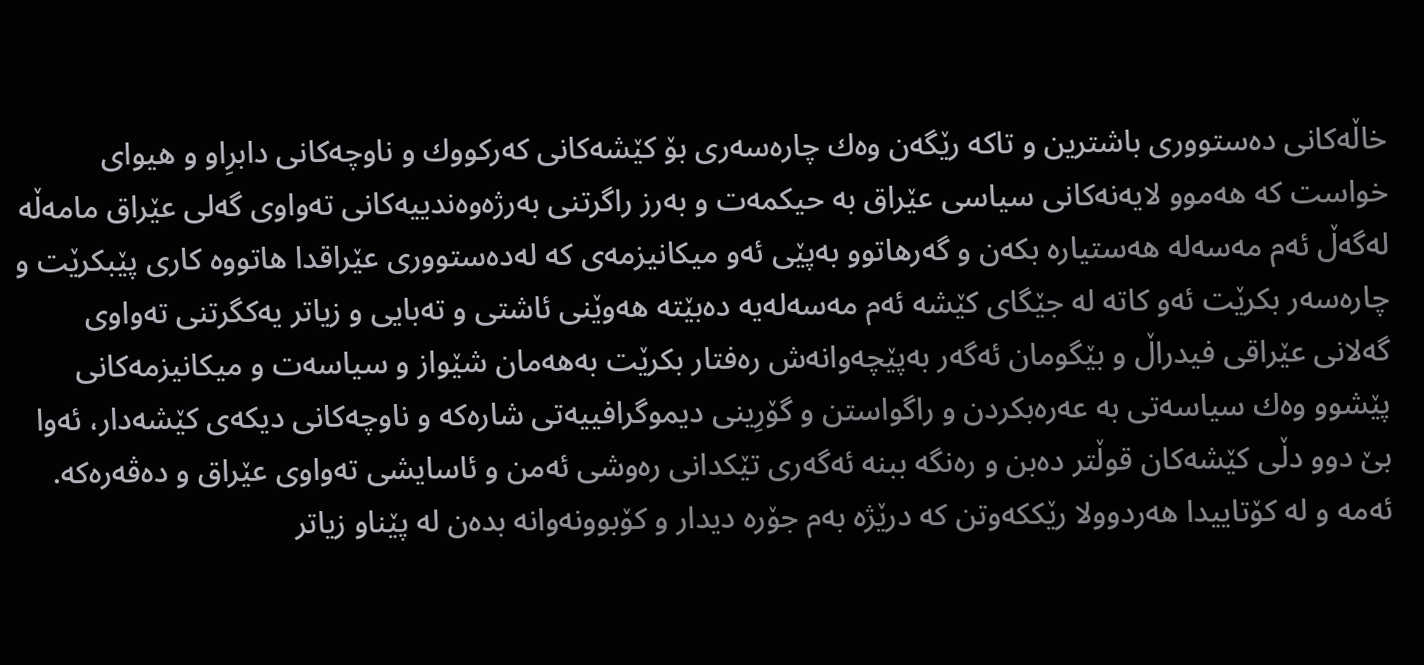خاڵه‌كانی ده‌ستووری باشترین و تاكه‌ رێگه‌ن وه‌ك چاره‌سه‌ری بۆ كێشه‌كانی كه‌ركووك و ناوچه‌كانی دابرِاو و هیوای خواست كه‌ هه‌موو لایه‌نه‌كانی سیاسی عێراق به‌ حیكمه‌ت و به‌رز راگرتنی به‌رژه‌وه‌ندییه‌كانی ته‌واوی گه‌لی عێراق مامه‌ڵه‌ له‌گه‌ڵ ئه‌م مه‌سه‌له‌ هه‌ستیاره‌ بكه‌ن و گه‌رهاتوو به‌پێی ئه‌و میكانیزمه‌ی كه‌ له‌ده‌ستووری عێراقدا هاتووه‌ كاری پێبكرێت و چاره‌سه‌ر بكرێت ئه‌و كاته‌ له‌ جێگای كێشه‌ ئه‌م مه‌سه‌له‌یه‌ ده‌بێته‌ هه‌وێنی ئاشتی و ته‌بایی و زیاتر یه‌كگرتنی ته‌واوی گه‌لانی عێراقی فیدراڵ و بێگومان ئه‌گه‌ر به‌پێچه‌وانه‌ش ره‌فتار بكرێت به‌هه‌مان شێواز و سیاسه‌ت و میكانیزمه‌كانی پێشوو وه‌ك سیاسه‌تی به‌ عه‌ره‌بكردن و راگواستن و گۆرِینی دیموگرافییه‌تی شاره‌كه‌ و ناوچه‌كانی دیكه‌ی كێشه‌دار، ئه‌وا بێ دوو دڵی كێشه‌كان قوڵتر ده‌بن و ره‌نگه‌ ببنه‌ ئه‌گه‌ری تێكدانی ره‌وشی ئه‌من و ئاسایشی ته‌واوی عێراق و ده‌ڤه‌ره‌كه‌.
ئه‌مه‌ و له‌ كۆتاییدا هه‌ردوولا رێككه‌وتن كه‌ درێژه‌ به‌م جۆره‌ دیدار و كۆبوونه‌وانه‌ بده‌ن له‌ پێناو زیاتر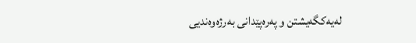له‌یه‌كگه‌یشتن و په‌ره‌پێدانی به‌رژه‌وه‌ندیی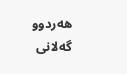هه‌ردوو گه‌لانی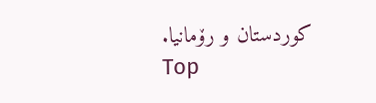كوردستان و رۆمانیا.
Top